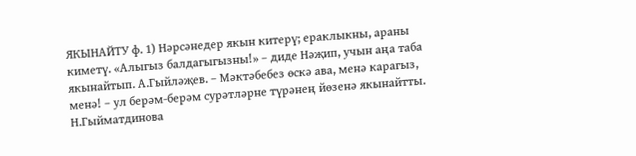ЯКЫНАЙТУ ф. 1) Нәрсәнедер якын китерү; ераклыкны, араны киметү. «Алыгыз балдагыгызны!» – диде Нәҗип, учын аңа таба якынайтып. А.Гыйләҗев. – Мәктәбебез өскә ава, менә карагыз, менә! – ул берәм-берәм сурәтләрне түрәнең йөзенә якынайтты. Н.Гыйматдинова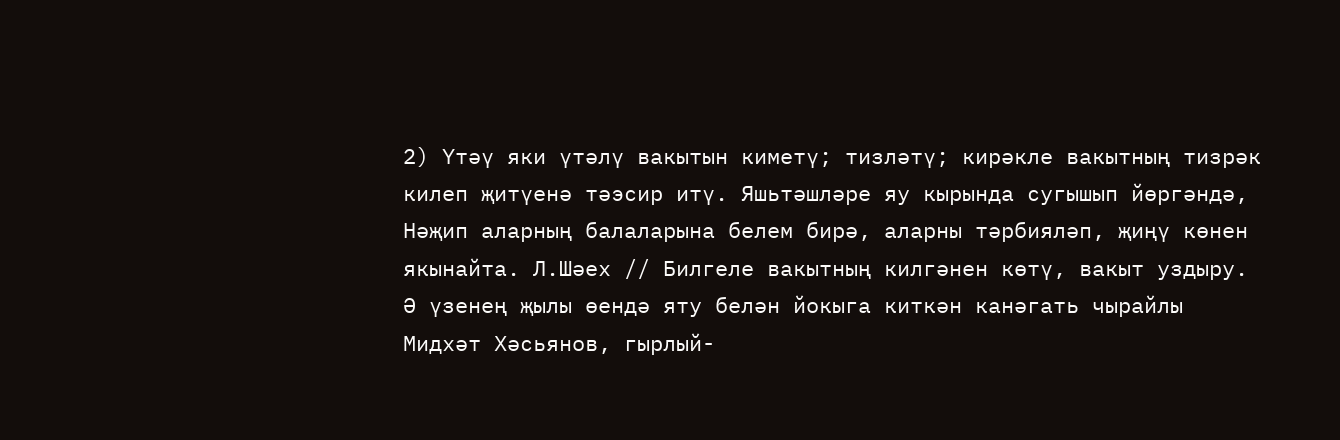2) Үтәү яки үтәлү вакытын киметү; тизләтү; кирәкле вакытның тизрәк килеп җитүенә тәэсир итү. Яшьтәшләре яу кырында сугышып йөргәндә, Нәҗип аларның балаларына белем бирә, аларны тәрбияләп, җиңү көнен якынайта. Л.Шәех // Билгеле вакытның килгәнен көтү, вакыт уздыру. Ә үзенең җылы өендә яту белән йокыга киткән канәгать чырайлы Мидхәт Хәсьянов, гырлый-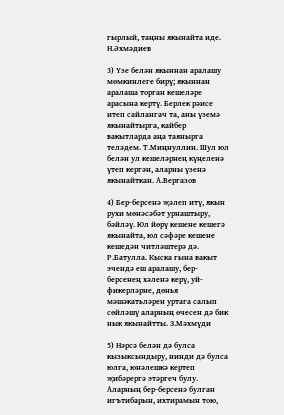гырлый, таңны якынайта иде. Н.Әхмәдиев

3) Үзе белән якыннан аралашу мөмкинлеге бирү; якыннан аралаша торган кешеләре арасына кертү. Берлек рәисе итеп сайлангач та, аны үземә якынайтырга, кайбер вакытларда аңа таянырга теләдем. Т.Миңнуллин. Шул юл белән ул кешеләрнең күңеленә үтеп кергән, аларны үзенә якынайткан. А.Вергазов

4) Бер-берсенә җәлеп итү, якын рухи мөнәсәбәт урнаштыру, бәйләү. Юл йөрү кешене кешегә якынайта, юл сәфәре кешене кешедән читләштерә дә. Р.Батулла. Кыска гына вакыт эчендә еш аралашу, бер-берсенең хәленә керү, уй-фикерләрне, дөнья мәшәкатьләрен уртага салып сөйләшү аларның өчесен дә бик нык якынайтты. З.Мәхмүди

5) Нәрсә белән дә булса кызыксындыру, нинди дә булса юлга, юнәлешкә кертеп җибәрергә этәргеч булу. Аларның бер-берсенә булган игътибарын, ихтирамын тою,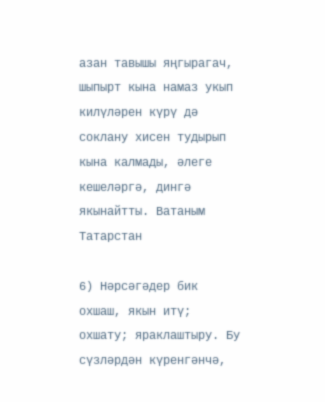азан тавышы яңгырагач, шыпырт кына намаз укып килүләрен күрү дә соклану хисен тудырып кына калмады, әлеге кешеләргә, дингә якынайтты. Ватаным Татарстан

6) Нәрсәгәдер бик охшаш, якын итү; охшату; яраклаштыру. Бу сүзләрдән күренгәнчә,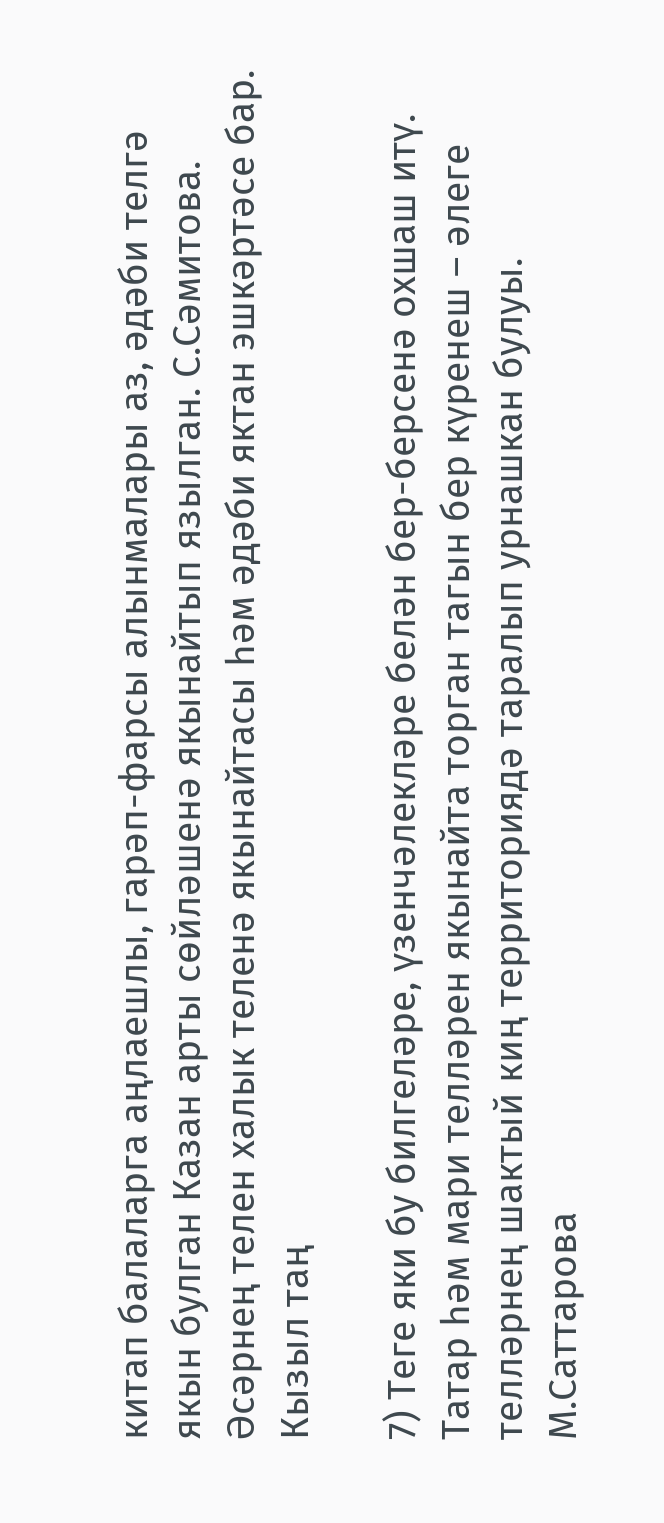китап балаларга аңлаешлы, гарәп-фарсы алынмалары аз, әдәби телгә якын булган Казан арты сөйләшенә якынайтып язылган. С.Сәмитова. Әсәрнең телен халык теленә якынайтасы һәм әдәби яктан эшкәртәсе бар. Кызыл таң

7) Теге яки бу билгеләре, үзенчәлекләре белән бер-берсенә охшаш итү. Татар һәм мари телләрен якынайта торган тагын бер күренеш – әлеге телләрнең шактый киң территориядә таралып урнашкан булуы. М.Саттарова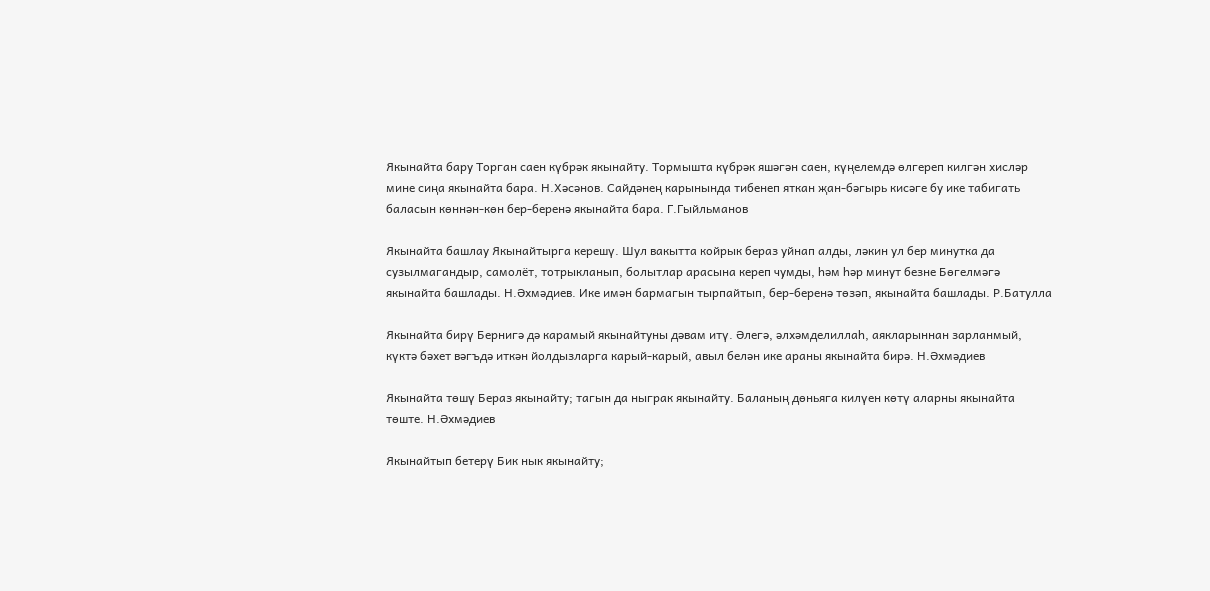Якынайта бару Торган саен күбрәк якынайту. Тормышта күбрәк яшәгән саен, күңелемдә өлгереп килгән хисләр мине сиңа якынайта бара. Н.Хәсәнов. Сайдәнең карынында тибенеп яткан җан-бәгырь кисәге бу ике табигать баласын көннән-көн бер-беренә якынайта бара. Г.Гыйльманов

Якынайта башлау Якынайтырга керешү. Шул вакытта койрык бераз уйнап алды, ләкин ул бер минутка да сузылмагандыр, самолёт, тотрыкланып, болытлар арасына кереп чумды, һәм һәр минут безне Бөгелмәгә якынайта башлады. Н.Әхмәдиев. Ике имән бармагын тырпайтып, бер-беренә төзәп, якынайта башлады. Р.Батулла

Якынайта бирү Бернигә дә карамый якынайтуны дәвам итү. Әлегә, әлхәмделиллаһ, аякларыннан зарланмый, күктә бәхет вәгъдә иткән йолдызларга карый-карый, авыл белән ике араны якынайта бирә. Н.Әхмәдиев

Якынайта төшү Бераз якынайту; тагын да ныграк якынайту. Баланың дөньяга килүен көтү аларны якынайта төште. Н.Әхмәдиев

Якынайтып бетерү Бик нык якынайту;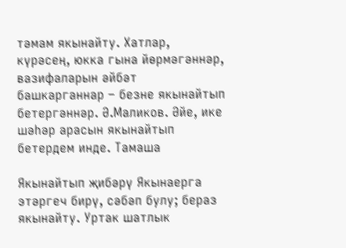тәмам якынайту. Хатлар, күрәсең, юкка гына йөрмәгәннәр, вазифаларын әйбәт башкарганнар – безне якынайтып бетергәннәр. Ә.Маликов. Әйе, ике шәһәр арасын якынайтып бетердем инде. Тамаша

Якынайтып җибәрү Якынаерга этәргеч бирү, сәбәп булу; бераз якынайту. Уртак шатлык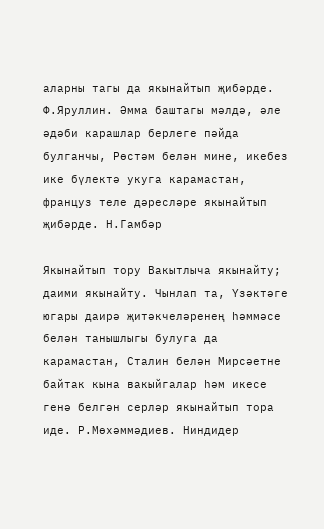аларны тагы да якынайтып җибәрде. Ф.Яруллин. Әмма баштагы мәлдә, әле әдәби карашлар берлеге пәйда булганчы, Рөстәм белән мине, икебез ике бүлектә укуга карамастан, француз теле дәресләре якынайтып җибәрде. Н.Гамбәр

Якынайтып тору Вакытлыча якынайту; даими якынайту. Чынлап та, Үзәктәге югары даирә җитәкчеләренең һәммәсе белән танышлыгы булуга да карамастан, Сталин белән Мирсәетне байтак кына вакыйгалар һәм икесе генә белгән серләр якынайтып тора иде. Р.Мөхәммәдиев. Ниндидер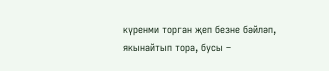күренми торган җеп безне бәйләп, якынайтып тора, бусы –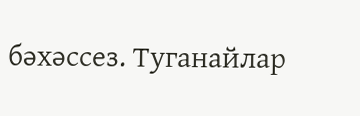бәхәссез. Туганайлар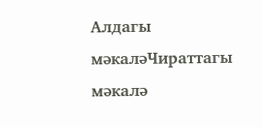Алдагы мәкаләЧираттагы мәкалә